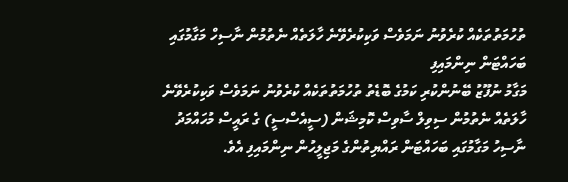ތުހުމަތުތަކެއް ކުރެވުނު ނަމަވެސް ވަކިކުރެވޭނެ ހާލަތެއް ނެތުމުން ނާސިހް މަގާމުގައި ބަހައްޓަން ނިންމައިފި
މަގާމު ނުފޫޒު ބޭނުންކުރި ކަމުގެ ބޮޑެތު ތުހުމަތުތަކެއް ކުރެވުނު ނަމަވެސް ވަކިކުރެވޭނެ ހާލަތެއް ނެތުމުން ސިވިލް ސާވިސް ކޮމިޝަން (ސީއެސްސީ) ގެ ރައީސް މުހައްމަދު ނާސިހު މަގާމުގައި ބަހައްޓަން ރައްޔިތުންގެ މަޖިލީހުން ނިންމައިފި އެވެ.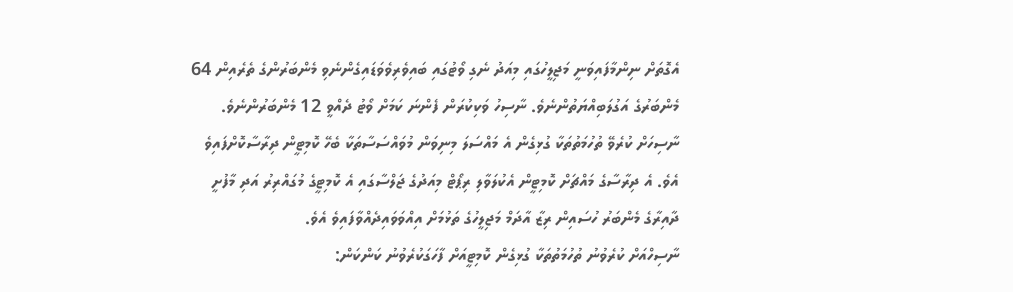އެގޮތަށް ނިންމާފައިވަނީ މަޖިލީހުގައި މިއަދު ނެގި ވޯޓުގައި ބައިވެރިވެވަޑައިގެންނެވި މެންބަރުންގެ ތެރެއިން 64 މެންބަރުގެ އަގުލަބިއްޔަތުންނެވެ. ނާސިހު ވަކިކުރަން ފެންނަ ކަމަށް ވޯޓު ދެއްވީ 12 މެންބަރުންނެވެ.
ނާސިހަށް ކުރެވޭ ތުހުމަތުތަކާ ގުޅިގެން އެ މައްސަލަ މިނިވަން މުވައްސަސާތަކާ ބެހޭ ކޮމިޓީން ދިރާސާކޮށްފައިވެ އެވެ. އެ ދިރާސާގެ މައްޗަށް ކޮމިޓީން އެކުލަވާލި ރިޕޯޓް މިއަދުގެ ޖަލްސާގައި އެ ކޮމިޓީގެ މުގައްރިރު އަދި މާފުށީ ދާއިރާގެ މެންބަރު ހުސައިން ރިޒާ އާދަމް މަޖިލީހުގެ ތަޅުމަށް އިއްވަވައިދެއްވާފައިވެ އެވެ.
ނާސިހްއަށް ކުރެވުނު ތުހުމަތުތަކާ ގުޅިގެން ކޮމިޓީއަށް ފާހަގަކުރެވުނު ކަންކަން: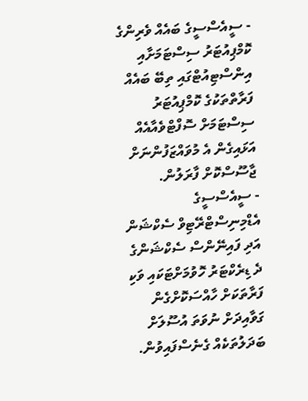- ސީއެސްސީގެ ބައެއް ވެރިންގެ ކޮމްޕިއުޓަރު ސިސްޓަމަށާއި އިންސްޓިއުޓްގައި ތިބޭ ބައެއް ފަރާތްތަކުގެ ކޮމްޕިއުޓަރު ސިސްޓަމަށް ސޮފްޓްވެއާއެއް އަޅައިގެން އެ މުވައްޒަފުންނަށް ޖާސޫސްކޮށް ފާރަލުން.
- ސީއެސްސީގެ އެޑްމިނިސްޓްރޭޓިވް ސެކްޝަން އަދި ފައިނޭންސް ސެކްޝަންގެ ދެ ޑިރެކްޓަރު ހޮވުމަށްޓަކައި ވަކި ފަރާތަކަށް ހާއްސަކޮށްގެން ގަވާއިދަށް ނުވަތަ އުސޫލަށް ބަދަލުތަކެއް ގެނެސްފައިވުން.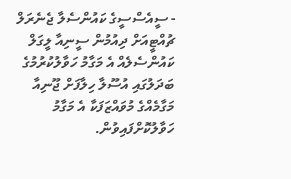- ސީއެސްސީގެ ކައުންސެލާ ޖެނެރަލް ޗުއްޓީއަށް ދިއުމުން ސީނިއާ ލީގަލް ކައުންސެލެއް އެ މަގާމު ހަވާލުކުރުމުގެ ބަދަލުގައި އުސޫލާ ހިލާފަށް ޖޫނިއާ މަގާމެއްގެ މުވައްޒަފަކާ އެ މަގާމު ހަވާލުކޮށްފައިވުން.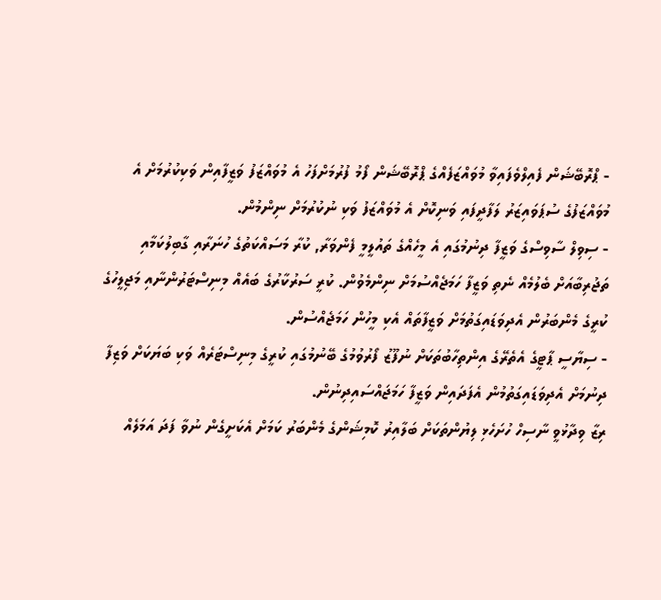- ޕްރޮބޭޝަން ފެއިލްވެފައިވާ މުވައްޒަފެއްގެ ޕްރޮބޭޝަން ފޯމު ފުރުމަށްފަހު އެ މުވައްޒަފު ވަޒީފާއިން ވަކިކުރުމަށް އެ މުވައްޒަފުގެ ސުޕަވައިޒަރު ލަފާދީފައި ވަނިކޮށް އެ މުވައްޒަފު ވަކި ނުކުރުމަށް ނިންމުން.
- ސިވިލް ސާވިސްގެ ވަޒީފާ ދިނުމުގައި އެ މީހެއްގެ ތައުލީމީ ފެންވަރާ, ކުރާ މަސައްކަތުގެ ހުނަރާއި ގާބިލުކަމާއި ތަޖުރިބާއަށް ބެލުމެއް ނެތި ވަޒީފާ ހަމަޖެއްސުމަށް ނިންމެވުން. ކުރީ ސަރުކާރުގެ ބައެއް މިނިސްޓަރުންނާއި މަޖިލީހުގެ ކުރީގެ މެންބަރުން އެދިވަޑައިގަތުމަށް ވަޒީފާތައް އެކި މީހުން ހަމަޖެއްސުން.
- ސިޔާސީ ޕާޓީގެ އެތެރޭގެ އިންތިހާބުތަކަށް ނުފޫޒު ފޯރުވުމުގެ ބޭނުމުގައި ކުރީގެ މިނިސްޓަރެއް ވަކި ބަޔަކަށް ވަޒިފާ ދިނުމަށް އެދިވަޑައިގަތުމުން އެފަދައިން ވަޒީފާ ހަމަޖައްސައިދިނުން.
ރިޒާ ވިދާޅުވީ ނާސިހް ހުށަހެޅި ލިޔުންތަކަށް ބަލާއިރު ކޮމިޝަންގެ މެންބަރު ކަމަށް އެކަށީގެން ނުވާ ފަދަ އަމަލެއް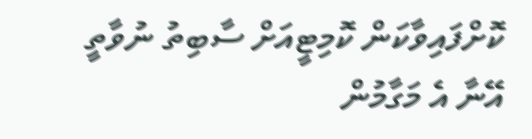ކޮށްފައިވާކަން ކޮމިޓީއަށް ސާބިތު ނުވާތީ އޭނާ އެ މަގާމުން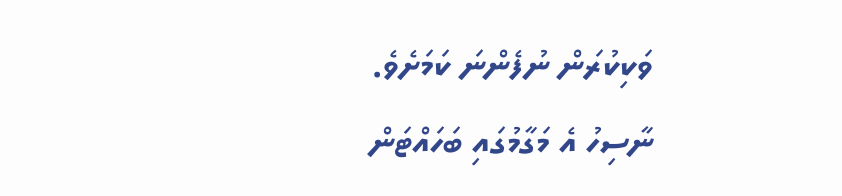ވަކިކުރަން ނުފެންނަ ކަމަށެވެ.
ނާސިހު އެ މަގާމުގައި ބަހައްޓަން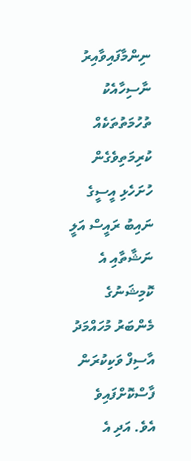ނިންމާފައިވާއިރު ނާސިހާއެކު ތުހުމަތުތަކެއް ކުރިމަތިވެގެން ހުށަހެޅި އީސީގެ ނައިބު ރައީސް އަލީ ނަޝާތާއި އެ ކޮމިޝަނުގެ މެންބަރު މުހައްމަދު އާސިފް ވަކިކުރަން ފާސްކޮށްފައިވެ އެވެ. އަދި އެ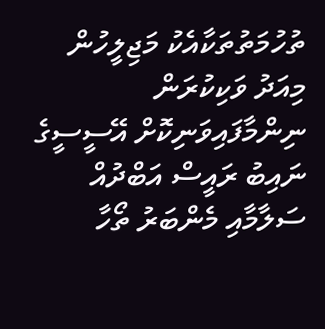ތުހުމަތުތަކާއެކު މަޖިލީހުން މިއަދު ވަކިކުރަން ނިންމާފައިވަނިކޮށް އޭސީސީގެ ނައިބު ރައީސް އަބްދުއް ސަލާމާއި މެންބަރު ތޯހާ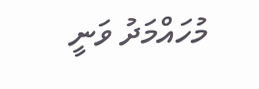މުހައްމަދު ވަނީ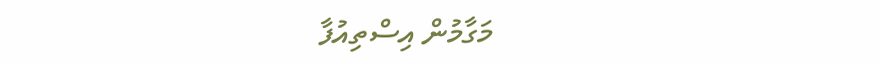މަގާމުން އިސްތިއުފާ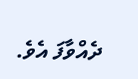ދެއްވާފަ އެވެ.